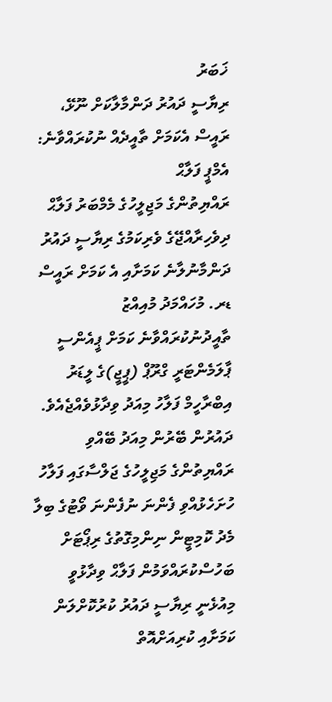ޚަބަރު
ރިޔާސީ ދައުރު ދަންމާލާކަށް ނޫޅޭ، ރައީސް އެކަމަށް ތާއީދެއް ނުކުރައްވާނެ: އެމްޕީ ފަލާޙް
ރައްޔިތުންގެ މަޖިލީހުގެ މެމްބަރު ފަލާޙް
ދިވެހިރާއްޖޭގެ ވެރިކަމުގެ ރިޔާސީ ދައުރު ދަންމާނުލާނެ ކަމަށާއި އެ ކަމަށް ރައީސް ޑރ. މުހައްމަދު މުއިއްޒު ތާއީދުނުކުރައްވާނެ ކަމަށް ޕީއެންސީ ޕާލަމެންޓަރީ ގްރޫޕް (ޕީޖީ)ގެ ލީޑަރު އިބްރާހީމް ފަލާހު މިއަދު ވިދާޅުވެއްޖެއެވެ.
ދައުރުން ބޭރުން މިއަދު ބޭއްވި ރައްޔިތުންގެ މަޖިލީހުގެ ޖަލްސާގައި ފަލާހު ހުށަހެޅުއްވި ފެންނަ ނުފެންނަ ވޯޓުގެ ބިލާ މެދު ކޮމިޓީން ނިންމިގޮތުގެ ރިޕޯޓަށް ބަހުސްކުރައްވަމުން ފަލާޙް ވިދާޅުވީ މިއުޅެނީ ރިޔާސީ ދައުރު ކުރުކޮށްލަން ކަމަށާއި ކުރިއަށްއޮތް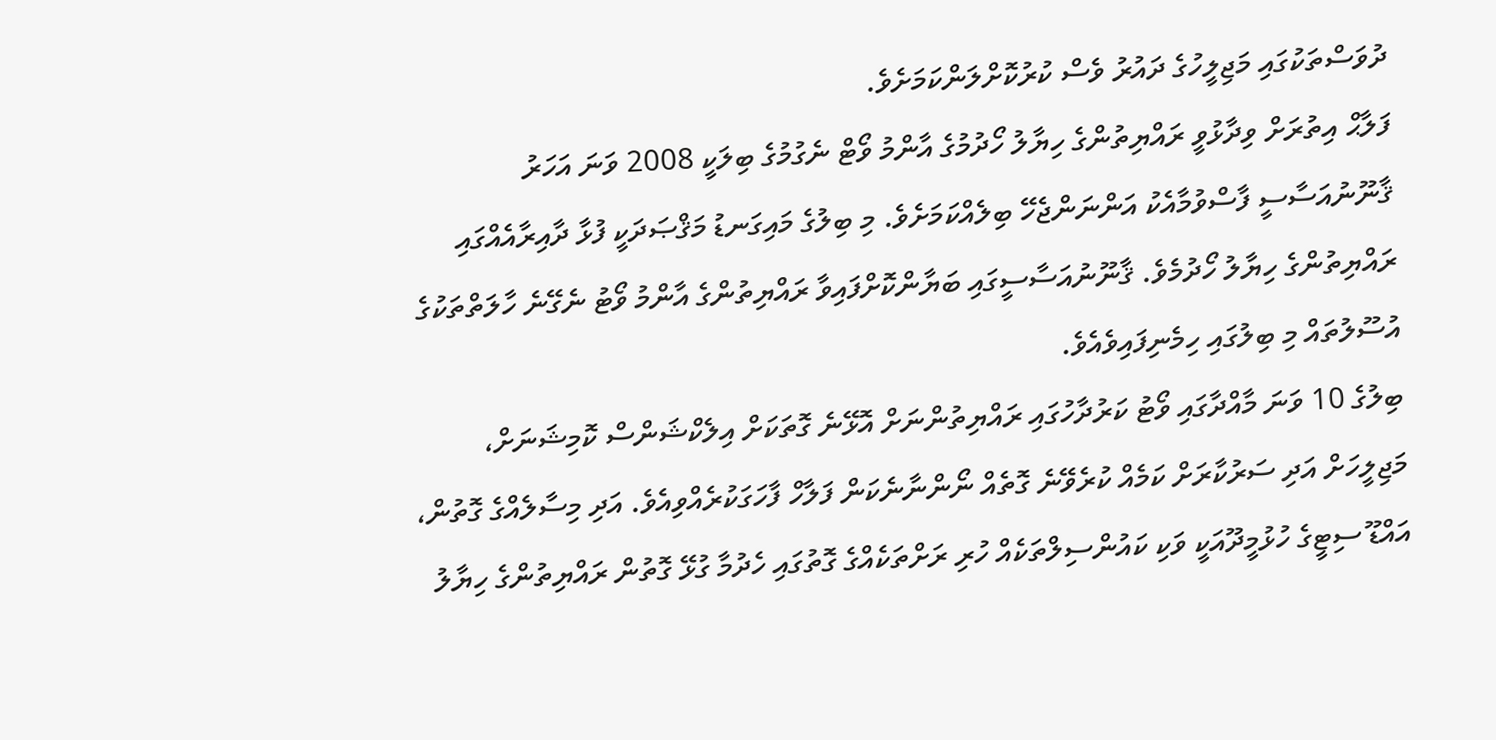ދުވަސްތަކުގައި މަޖިލީހުގެ ދައުރު ވެސް ކުރުކޮށްލަންކަމަށެވެ.
ފަލާޙް އިތުރަށް ވިދާޅުވީ ރައްޔިތުންގެ ހިޔާލު ހޯދުމުގެ އާންމު ވޯޓް ނެގުމުގެ ބިލަކީ 2008 ވަނަ އަހަރު ޤާނޫނުއަސާސީ ފާސްވުމާއެކު އަންނަންޖެހޭ ބިލެއްކަމަށެވެ. މި ބިލުގެ މައިގަނޑު މަޤްޞަދަކީ ފުޅާ ދާއިރާއެއްގައި ރައްޔިތުންގެ ހިޔާލު ހޯދުމެވެ. ޤާނޫނުއަސާސީގައި ބަޔާންކޮށްފައިވާ ރައްޔިތުންގެ އާންމު ވޯޓު ނެގޭނެ ހާލަތްތަކުގެ އުސޫލުތައް މި ބިލުގައި ހިމެނިފައިވެއެވެ.
ބިލުގެ 10 ވަނަ މާއްދާގައި ވޯޓު ކަރުދާހުގައި ރައްޔިތުންނަށް އޮޅޭނެ ގޮތަކަށް އިލެކްޝަންސް ކޮމިޝަނަށް، މަޖިލީހަށް އަދި ސަރުކާރަށް ކަމެއް ކުރެވޭނެ ގޮތެއް ނޯންނާނެކަން ފަލާހް ފާހަގަކުރެއްވިއެވެ. އަދި މިސާލެއްގެ ގޮތުން، އައްޑޫ ސިޓީގެ ހުޅުމީދޫއަކީ ވަކި ކައުންސިލްތަކެއް ހުރި ރަށްތަކެއްގެ ގޮތުގައި ހެދުމާ ގުޅޭ ގޮތުން ރައްޔިތުންގެ ހިޔާލު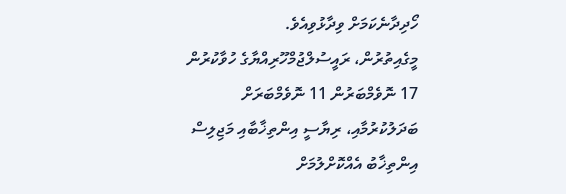ހޯދިދާނެކަމަށް ވިދާޅުވިއެވެ.
މީގެއިތުރުން، ރައީސުލްޖުމްހޫރިއްޔާގެ ހުވާކުރުން 17 ނޮވެމްބަރުން 11 ނޮވެމްބަރަށް ބަދަލުކުރުމާއި، ރިޔާސީ އިންތިޚާބާއި މަޖިލިސް އިންތިޚާބު އެއްކޮށްލުމަށް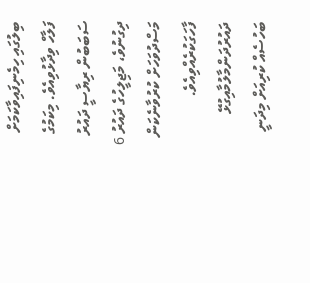ބިލުގައި ހިމެނިފައިވާކަމަށް ފަލާހް ވިދާޅުވިއެވެ. މިކަމުގެ ސަބަބުން ރިޔާސީ ދައުރު ދިގުނުވެ، މަޖިލީހުގެ ދައުރު 6 މަސްދުވަހަށް ކުރުވާނެކަން ފާހަގަކުރެއްވިއެވެ.
ދައުރުދަންމާލުމާއިގުޅޭ ބަހުސެއް ކުރިއަށް މިދަނީ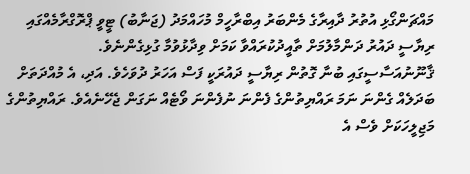މައްޗަންގޯޅި އުތުރު ދާއިރާގެ މެންބަރު އިބްރާހީމް މުހައްމަދު (ޖަނާބު) ޓީވީ ޕްރޮގްރާމެއްގައި ރިޔާސީ ދައުރު ދަންމާލުމަށް ތާއީދުކުރައްވާ ކަމަށް ވިދާޅުވުމާ ގުޅިގެންނެވެ.
ޤާނޫނުއަސާސީގައި ބުނާ ގޮތުން ރިޔާސީ ދައުރަކީ ފަސް އަހަރު ދުވަހެވެ. އަދި، އެ މުއްދަތަށް ބަދަލެއް ގެންނަ ނަމަ ރައްޔިތުންގެ ފެންނަ ނުފެންނަ ވޯޓެއް ނަގަން ޖެހޭނެއެވެ. ރައްޔިތުންގެ މަޖިލީހަކަށް ވެސް އެ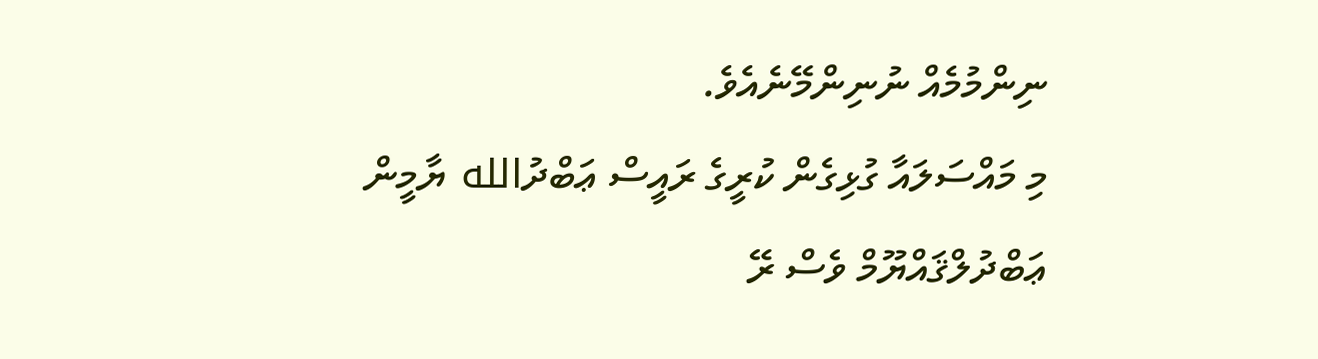ނިންމުމެއް ނުނިންމޭނެއެވެ.
މި މައްސަލައާ ގުޅިގެން ކުރީގެ ރައީސް ޢަބްދުالله ޔާމީން ޢަބްދުލްޤައްޔޫމް ވެސް ރޭ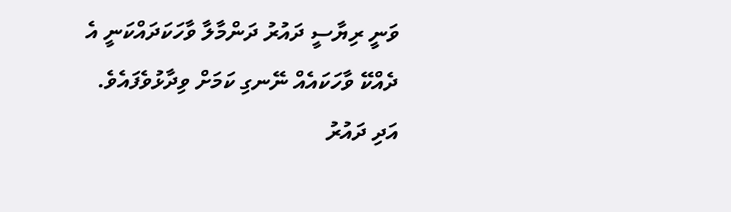ވަނީ ރިޔާސީ ދައުރު ދަންމާލާ ވާހަކަދައްކަނީ އެ ދެއްކޭ ވާހަކައެއް ނޭނގި ކަމަށް ވިދާޅުވެފައެވެ. އަދި ދައުރު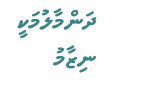ދަންމާލުމަކީ ނިޒާމު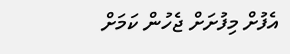އެފުށް މިފުށަށް ޖެހުން ކަމަށް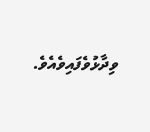ވިދާޅުވެފައިވެއެވެ.